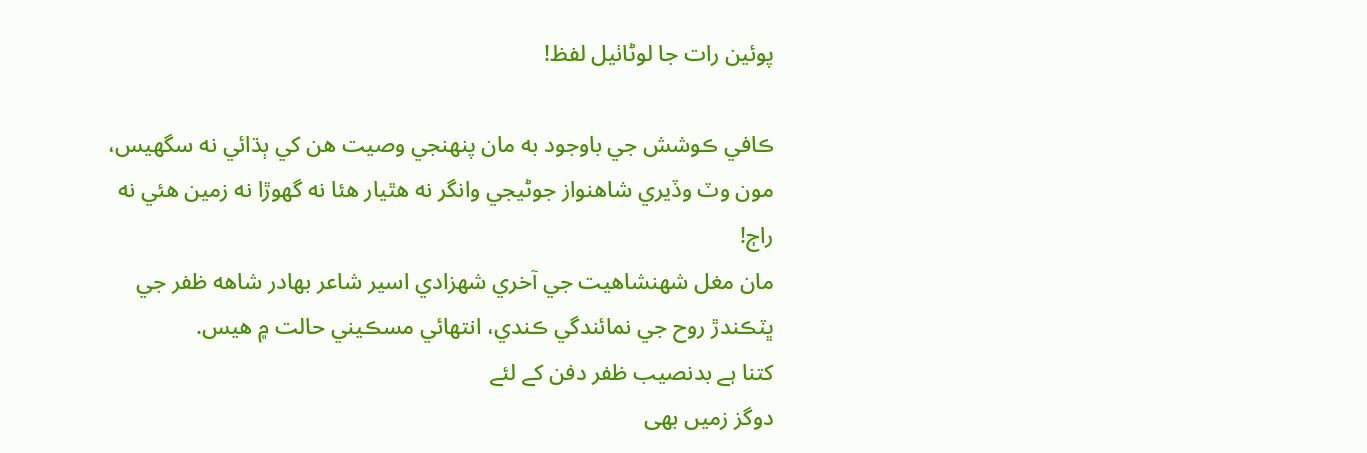پوئين رات جا لوڻاٺيل لفظ!

ڪافي ڪوشش جي باوجود به مان پنهنجي وصيت هن کي ٻڌائي نه سگهيس، مون وٽ وڏيري شاهنواز جوڻيجي وانگر نه هٿيار هئا نه گھوڙا نه زمين هئي نه راڄ!
مان مغل شهنشاهيت جي آخري شهزادي اسير شاعر بهادر شاهه ظفر جي ڀٽڪندڙ روح جي نمائندگي ڪندي، انتهائي مسڪيني حالت ۾ هيس.
کتنا ہے بدنصیب ظفر دفن کے لئے
دوگز زمیں بھی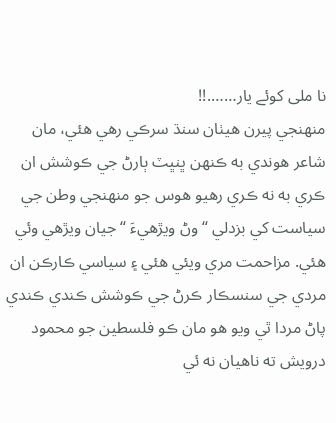نا ملی کوئے یار…….!!
منهنجي پيرن هيٺان سنڌ سرڪي رهي هئي، مان شاعر هوندي به ڪنهن ڀنڀٽ ٻارڻ جي ڪوشش ان ڪري به نه ڪري رهيو هوس جو منهنجي وطن جي سياست کي بزدلي “وڻ ويڙهيءَ “جيان ويڙهي وئي هئي. مزاحمت مري ويئي هئي ۽ سياسي ڪارڪن ان مردي جي سنسڪار ڪرڻ جي ڪوشش ڪندي ڪندي پاڻ مردا ٿي ويو هو مان ڪو فلسطين جو محمود درويش ته ناهيان نه ئي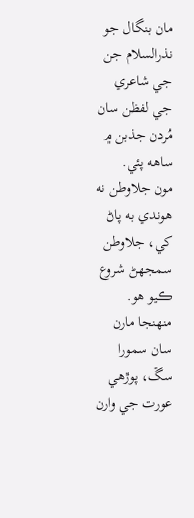مان بنگال جو نذرالسلام جن جي شاعري جي لفظن سان مُردن جذبن ۾ ساهه پئي.
مون جلاوطن نه هوندي به پاڻ کي، جلاوطن سمجھڻ شروع ڪيو هو. منهنجا مارن سان سمورا سڱ، پوڙهي عورت جي وارن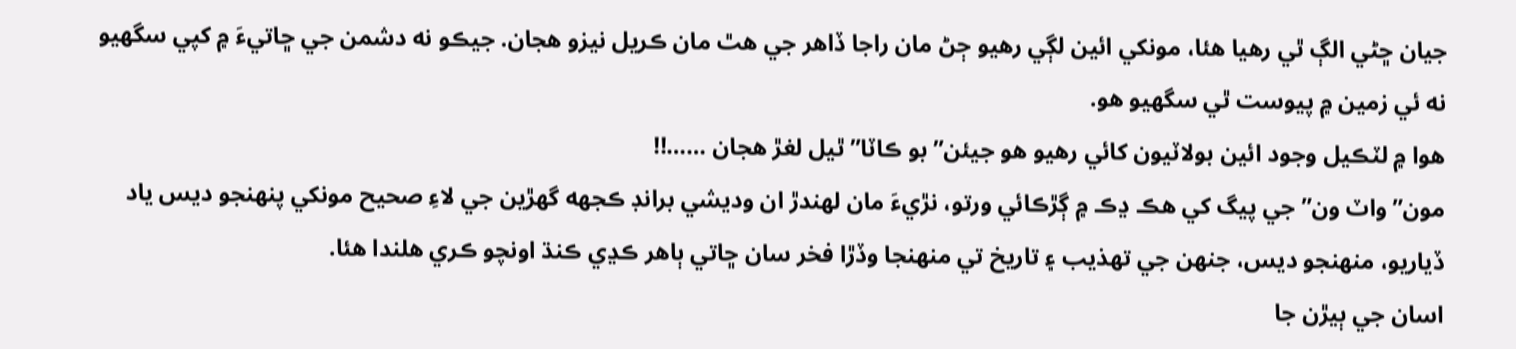جيان ڇڻي الڳ ٿي رهيا هئا، مونکي ائين لڳي رهيو ڄڻ مان راجا ڏاهر جي هٿ مان ڪريل نيزو هجان. جيڪو نه دشمن جي ڇاتيءَ ۾ کپي سگهيو نه ئي زمين ۾ پيوست ٿي سگهيو هو.
ھوا ۾ لٽڪيل وجود ائين بولاٽيون کائي رهيو هو جيئن” بو ڪاٽا” ٿيل لغڙ هجان ……!!
مون” واٽ ون” جي پيگ کي هڪ ڍڪ ۾ ڳڙڪائي ورتو، نڙيءَ مان لهندڙ ان وديشي برانڊ ڪجهه گهڙين جي لاءِ صحيح مونکي پنهنجو ديس ياد ڏياريو، منهنجو ديس، جنهن جي تهذيب ۽ تاريخ تي منهنجا وڏڙا فخر سان ڇاتي ٻاهر ڪڍي ڪنڌ اونچو ڪري هلندا هئا.
اسان جي ٻيڙن جا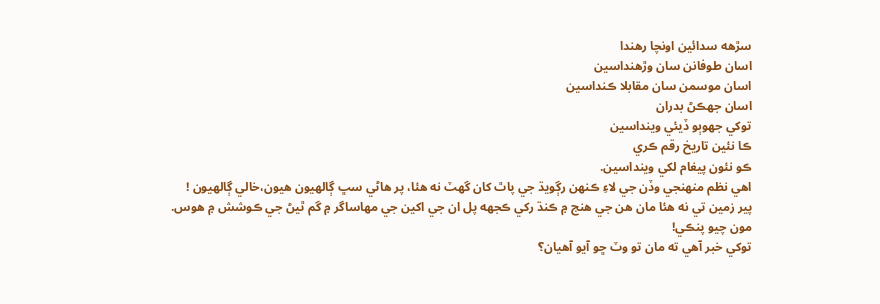سڙهه سدائين اونچا رهندا
اسان طوفانن سان وڙهنداسين
اسان موسمن سان مقابلا ڪنداسين
اسان جھڪڻ بدران
توکي جهوٻو ڏيئي وينداسين
ڪا نئين تاريخ رقم ڪري
ڪو نئون پيغام لکي وينداسين.
اهي نظم منهنجي وڏن جي لاءِ ڪنهن رڳويڌ جي پاٿ کان گهٽ نه هئا، پر هاڻي سڀ ڳالهيون هيون،خالي ڳالهيون !
پير زمين تي نه هئا مان هن جي هنج ۾ ڪنڌ رکي ڪجهه پل ان جي اکين جي مهاساگر ۾ گم ٿيڻ جي ڪوشش ۾ هوس.
مون چيو پنڪي!
توکي خبر آهي ته مان تو وٽ ڇو آيو آهيان؟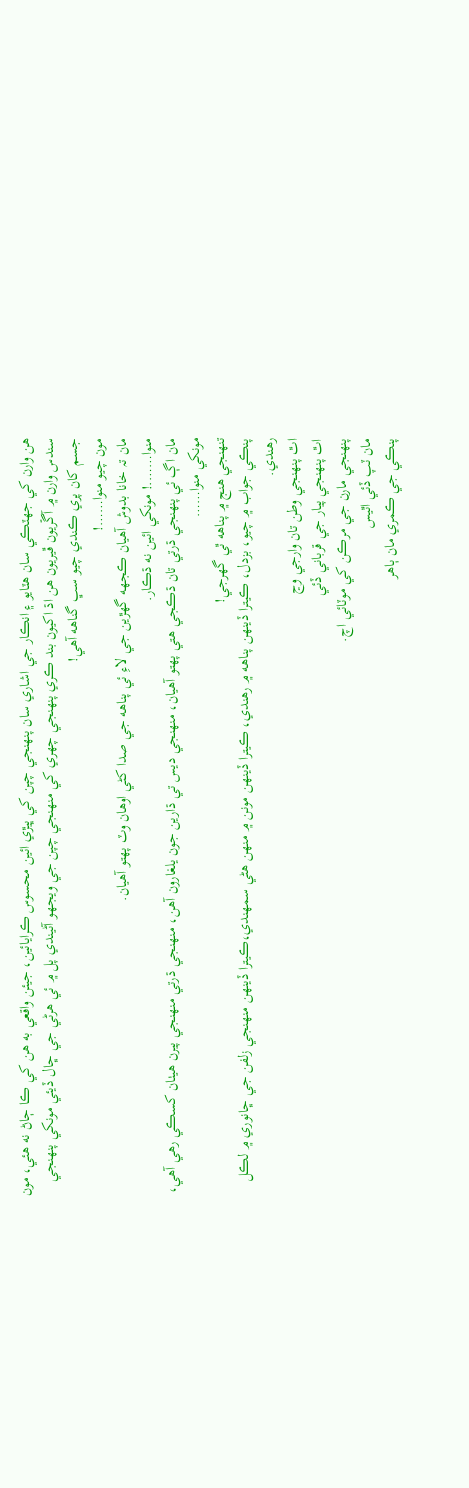هن وارن کي جهٽڪي سان هٽايو ۽ انڪار جي اشاري سان پنهنجي چپن کي ڀيڙي ائين محسوس ڪرايائين، جيئن واقعي به هن کي ڪا ڄاڻ نه هئي، مون سندس وارن ۾ آڱريون ڦيريون هن اڌ اکيون بند ڪري پنهنجي چهري کي منهنجي چپن جي ويجهو آڻيندي پل ۾ ئي هرڻي جي ڇال ڏيئي مونکي پنهنجي جسم کان پري ڪندي چيو سڀ گناهه آهي!
مون چيو منوا……!
مان تہ خانا بدوش آهيان ڪجهه گهڙين جي لاءِ ئي پناهه جي صدا کڻي اوهان وٽ پهتو آهيان.
منوا…….! مونکي ائين نه ڌڪار.
مان اڳ ئي پنهنجي ڌرتي تان ڌڪجي هتي پهتو آهيان، منهنجي ديس تي ڌارين جون يلغارون آهن، منهنجي ڌرتي منهنجي پيرن هيٺان کسڪي رهي آهي،
مونکي منوا……
تنهنجي هنج ۾ پناهه ٿي گهرجي!
پنڪي جواب ۾ چيو، بزدل، ڪيترا ڏينهن پناهه ۾ رهندي، ڪيترا ڏينهن مونن ۾ منهن هڻي سمهندي،ڪيترا ڏينهن منهنجي زلفن جي ڇانوري ۾ لڪل رهندي.
اٿ پنهنجي وطن تان وارجي وڃ
اٿ پنهنجي پيار جي قرباني ڏئي
پنهنجي مارن جي مرڪن کي موٽائي اچ.
مان ٽپ ڏئي اٿيس
پنڪي جي ڪمري مان ٻاهر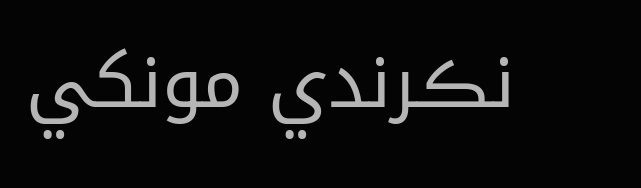نڪرندي مونکي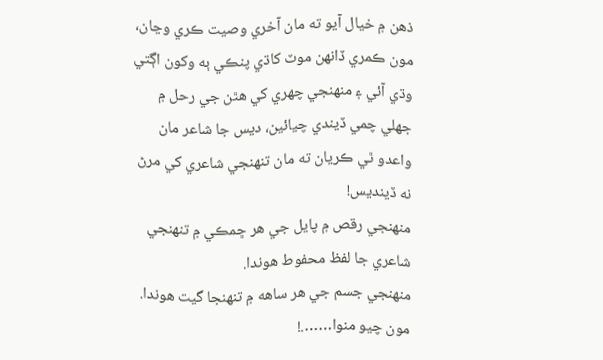ذهن ۾ خيال آيو ته مان آخري وصيت ڪري وڃان، مون ڪمري ڏانهن موٽ کاڌي پنڪي ٻه وکون اڳتي وڌي آئي ۽ منهنجي چهري کي هٿن جي رحل ۾ جهلي چمي ڏيندي چيائين، ديس جا شاعر مان واعدو ٿي ڪريان ته مان تنهنجي شاعري کي مرڻ نه ڏينديس!
منهنجي رقص ۾ پايل جي هر ڇمڪي ۾ تنهنجي شاعري جا لفظ محفوط هوندا.
منهنجي جسم جي هر ساهه ۾ تنهنجا گيت هوندا.
مون چيو منوا…….!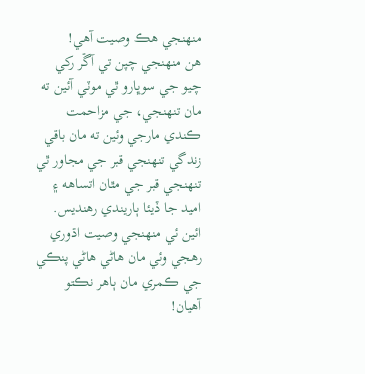منهنجي هڪ وصيت آهي!
هن منهنجي چپن تي آڱر رکي چيو جي سوڀارو ٿي موٽي آئين ته مان تنهنجي، جي مزاحمت ڪندي مارجي وئين ته مان باقي زندگي تنهنجي قبر جي مجاور ٿي تنهنجي قبر جي مٿان اتساهه ۽ اميد جا ڏيئا ٻاريندي رهنديس.
ائين ئي منهنجي وصيت اڌوري رهجي وئي مان هاڻي هاڻي پنڪي جي ڪمري مان ٻاهر نڪتو آهيان!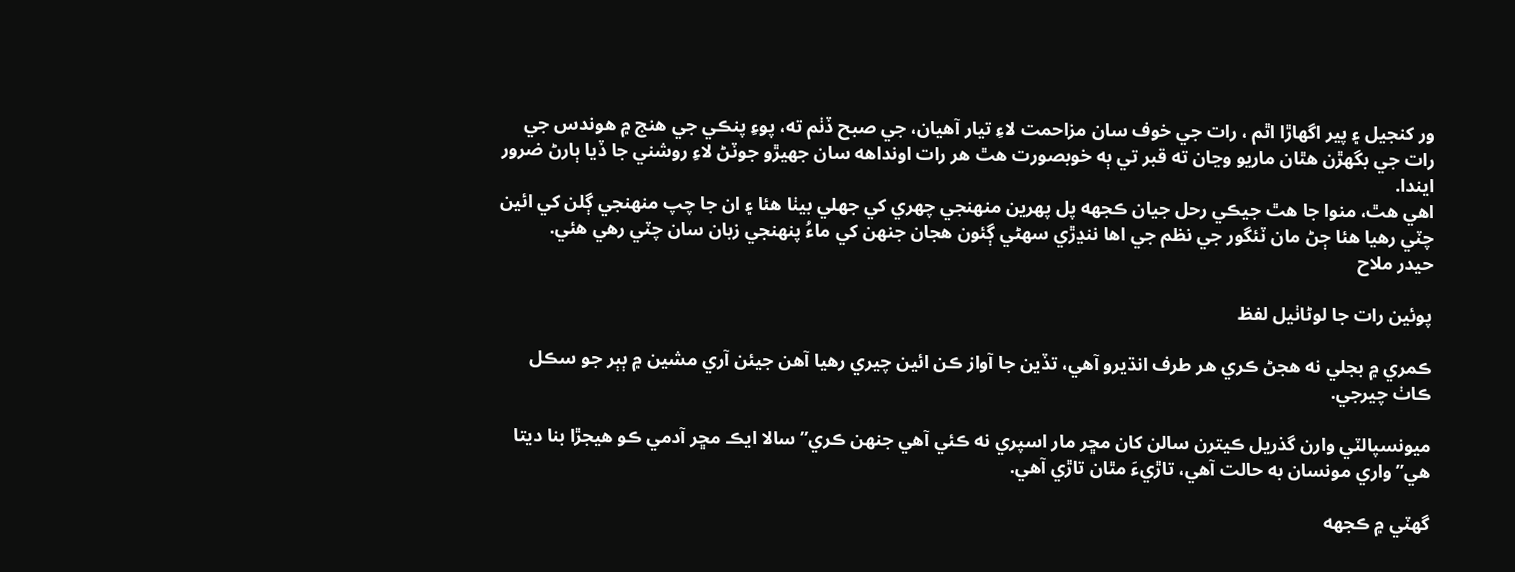ور کنجيل ۽ پير اگهاڙا اٿم ، رات جي خوف سان مزاحمت لاءِ تيار آهيان، جي صبح ڏٺم ته، پوءِ پنڪي جي هنج ۾ هوندس جي رات جي بگهڙن هٿان ماريو وڃان ته قبر تي ٻه خوبصورت هٿ هر رات اونداهه سان جهيڙو جوٽڻ لاءِ روشني جا ڏيا ٻارڻ ضرور ايندا.
اهي هٿ، منوا جا هٿ جيڪي رحل جيان ڪجهه پل پهرين منهنجي چهري کي جهلي بيٺا هئا ۽ ان جا چپ منهنجي ڳلن کي ائين چٽي رهيا هئا ڄڻ مان ٽئگور جي نظم جي اها ننڍڙي سهڻي ڳئون هجان جنهن کي ماءُ پنهنجي زبان سان چٽي رهي هئي.
حيدر ملاح

پوئين رات جا لوڻاٺيل لفظ

ڪمري ۾ بجلي نه هجڻ ڪري هر طرف انڌيرو آهي، تڏين جا آواز ڪن ائين چيري رهيا آهن جيئن آري مشين ۾ ٻٻر جو سڪل ڪاٺ چيرجي.

ميونسپالٽي وارن گذريل ڪيترن سالن کان مڇر مار اسپري نه ڪئي آهي جنهن ڪري” سالا ايڪ مڇر آدمي ڪو هيجڙا بنا ديتا هي” واري مونسان به حالت آهي، تاڙيءَ مٿان تاڙي آهي.

گهٽي ۾ ڪجهه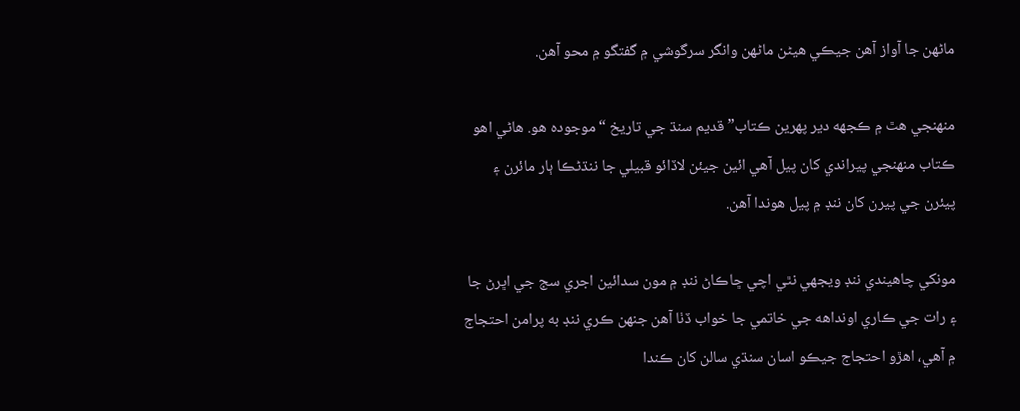ماڻهن جا آواز آهن جيڪي هيڻن ماڻهن وانگر سرگوشي ۾ گفتگو ۾ محو آهن.

منهنجي هٿ ۾ ڪجهه دير پهرين ڪتاب” قديم سنڌ جي تاريخ “موجوده هو. هاڻي اهو ڪتاب منهنجي پيراندي کان پيل آهي ائين جيئن لاڏائو قبيلي جا ننڌڻڪا ٻار مائرن ۽ پيئرن جي پيرن کان ننڊ ۾ پيل هوندا آهن.

مونکي چاهيندي ننڊ ويجهي نٿي اچي ڇاڪاڻ ننڊ ۾ مون سدائين اجري سج جي اڀرڻ جا ۽ رات جي ڪاري اونداهه جي خاتمي جا خواب ڏٺا آهن جنهن ڪري ننڊ به پرامن احتجاج ۾ آهي، اهڙو احتجاج جيڪو اسان سنڌي سالن کان ڪندا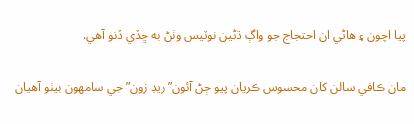پيا اچون ۽ هاڻي ان احتجاج جو واڳ ڌڻين نوٽيس وٺڻ به ڇڏي ڏنو آهي.

مان ڪافي سالن کان محسوس ڪريان پيو ڄڻ آئون” ريڊ زون” جي سامهون بيٺو آهيان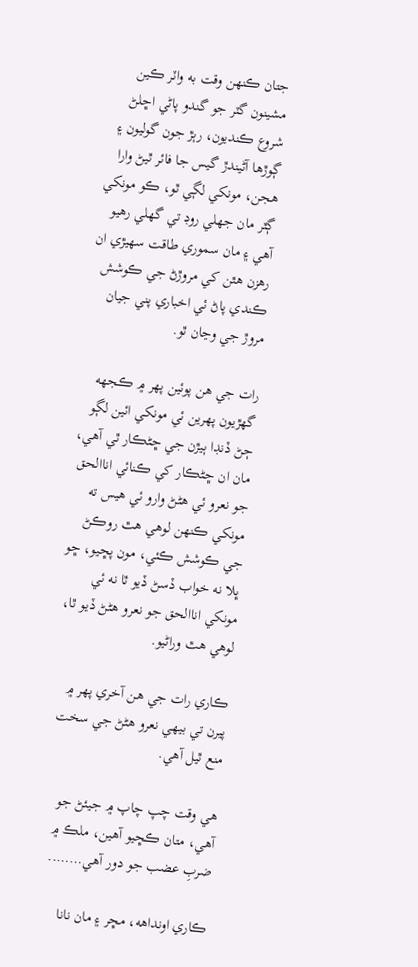جتان ڪنهن وقت به واٽر ڪين مشينون گٽر جو گندو پاڻي اڇلڻ شروع ڪنديون، رٻڙ جون گوليون ۽ ڳوڙها آڻيندڙ گيس جا فائر ٿيڻ وارا هجن، مونکي لڳي ٿو، ڪو مونکي ڳٿر مان جهلي روڊ تي گهلي رهيو آهي ۽ مان سموري طاقت سهيڙي ان رهزن هٿن کي مروڙڻ جي ڪوشش ڪندي پاڻ ئي اخباري پني جيان مروڙ جي وڃان ٿو.

رات جي هن پوئين پهر ۾ ڪجهه گهڙيون پهرين ئي مونکي ائين لڳو ڄڻ ڏنڊا ٻيڙن جي ڇڻڪار ٿي آهي، مان ان ڇڻڪار کي ڪنائي اناالحق جو نعرو ئي هڻڻ وارو ئي هيس ته مونکي ڪنهن لوهي هٿ روڪڻ جي ڪوشش ڪئي، مون پڇيو، ڇو ڀلا نه خواب ڏسڻ ڏيو ٿا نه ئي مونکي اناالحق جو نعرو هڻڻ ڏيو ٿا، لوهي هٿ وراڻيو.

ڪاري رات جي هن آخري پھر ۾ پيرن تي بيهي نعرو هڻڻ جي سخت منع ٿيل آهي.

هي وقت چپ چاپ ۾ جيئڻ جو آهي، متان ڪڇيو آهين، ملڪ ۾ ضربِ عضب جو دور آهي……..

ڪاري اونداهه، مڇر ۽ مان نانا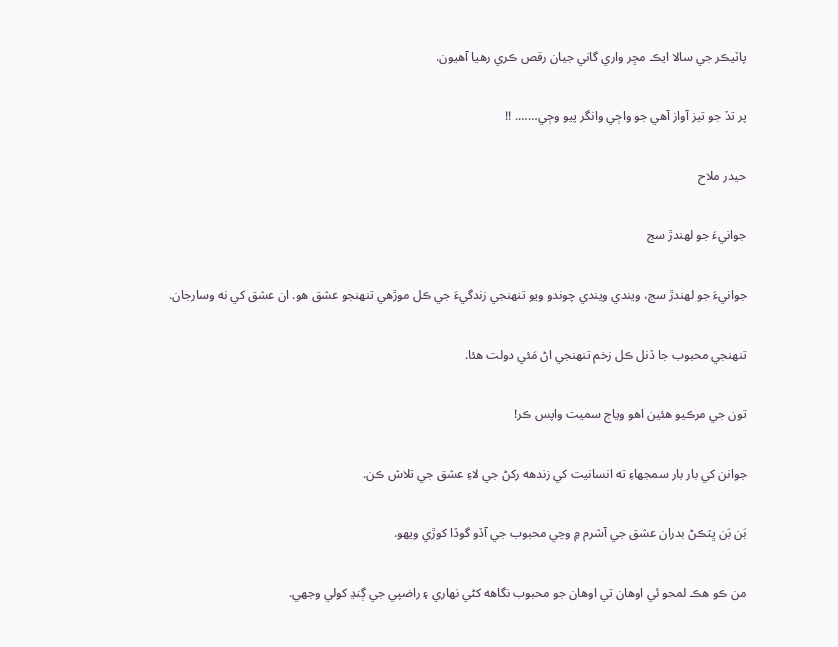پاٽيڪر جي سالا ايڪ مڇر واري گاني جيان رقص ڪري رهيا آهيون.

پر تڏ جو تيز آواز آهي جو واڄي وانگر پيو وڄي……. !!

حيدر ملاح

جوانيءَ جو لھندڙ سج

جوانيءَ جو لهندڙ سج، ويندي ويندي چوندو ويو تنهنجي زندگيءَ جي ڪل موڙهي تنهنجو عشق هو. ان عشق کي نه وسارجان.

تنهنجي محبوب جا ڏنل ڪل زخم تنهنجي اڻ مَئي دولت هئا.

تون جي مرڪيو هئين اهو وياج سميت واپس ڪر!

جوانن کي بار بار سمجهاءِ ته انسانيت کي زندهه رکڻ جي لاءِ عشق جي تلاش ڪن.

بَن بَن ڀٽڪڻ بدران عشق جي آشرم ۾ وڃي محبوب جي آڏو گوڏا کوڙي ويهو.

من ڪو هڪ لمحو ئي اوهان تي اوهان جو محبوب نگاهه کڻي نهاري ۽ راضپي جي ڳنڍ کولي وجهي.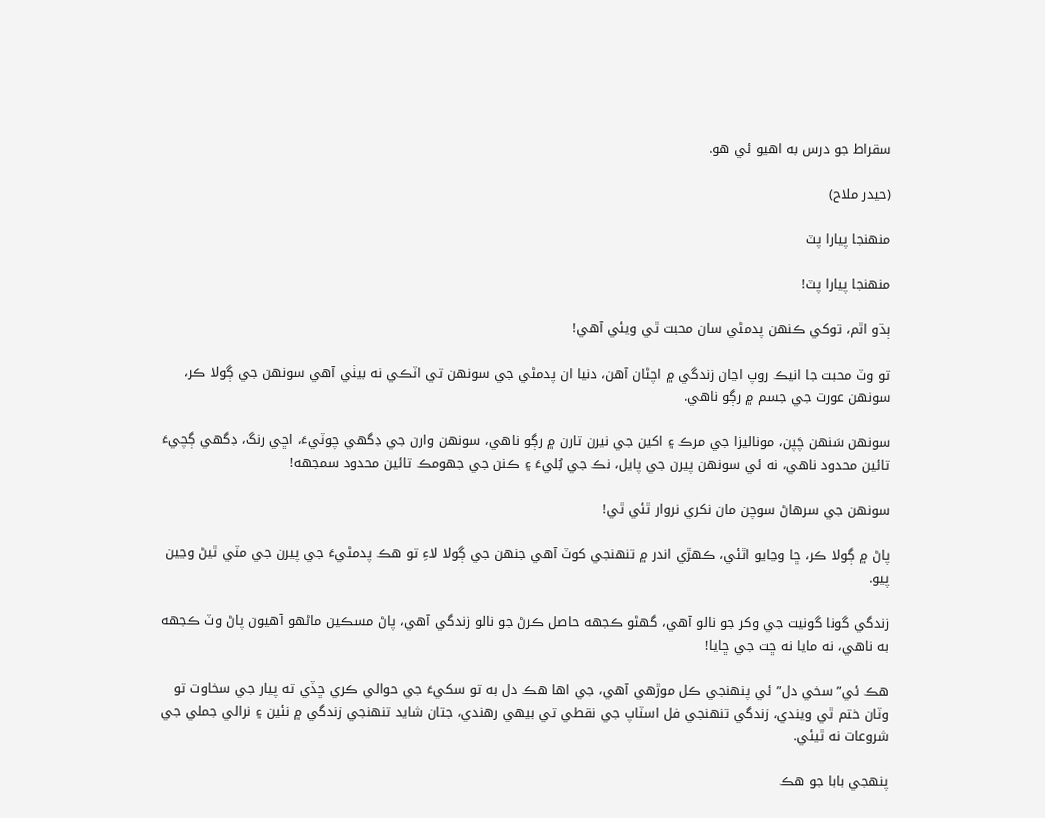سقراط جو درس به اهيو ئي هو.

(حيدر ملاح)

منھنجا پیارا پٽ

منهنجا پيارا پٽ!

ٻڌو اٿم، توکي ڪنهن پدمڻي سان محبت ٿي ويئي آهي!

تو وٽ محبت جا انيڪ روپ اڃان زندگي ۾ اچڻان آهن، دنيا ان پدمڻي جي سونهن تي اٽڪي نه بيٺي آهي سونهن جي ڳولا ڪر، سونهن عورت جي جسم ۾ رڳو ناهي.

سونهن سَنهن چَپن، موناليزا جي مرڪ ۽ اکين جي نيرن تارن ۾ رڳو ناهي، سونهن وارن جي ڊگهي چوٽيءَ، اڇي رنگ، ڊگهي ڳچيءَ تائين محدود ناهي، نه ئي سونهن پيرن جي پايل، نڪ جي بُليءَ ۽ ڪنن جي جهومڪ تائين محدود سمجهه!

سونهن جي سرهاڻ سوچن مان نکري نروار ٿئي ٿي!

پاڻ ۾ ڳولا ڪر، ڇا وڃايو اٿئي، ڪهڙي اندر ۾ تنهنجي کوٽ آهي جنهن جي ڳولا لاءِ تو هڪ پدمڻيءَ جي پيرن جي مٽي ٿيڻ وڃين پيو.

زندگي گونا گونيت جي وکر جو نالو آهي، گهڻو ڪجهه حاصل ڪرڻ جو نالو زندگي آهي، پاڻ مسڪين ماڻهو آهيون پاڻ وٽ ڪجهه به ناهي، نه مايا نه ڇت جي ڇايا!

هڪ ئي” سخي دل” ئي پنهنجي ڪل موڙهي آهي، جي اها هڪ دل به تو سکيءَ جي حوالي ڪري ڇڏي ته پيار جي سخاوت تو وٽان ختم ٿي ويندي، زندگي تنهنجي فل اسٽاپ جي نقطي تي بيهي رهندي، جتان شايد تنهنجي زندگي ۾ نئين ۽ نرالي جملي جي شروعات نه ٿيئي.

پنهجي بابا جو هڪ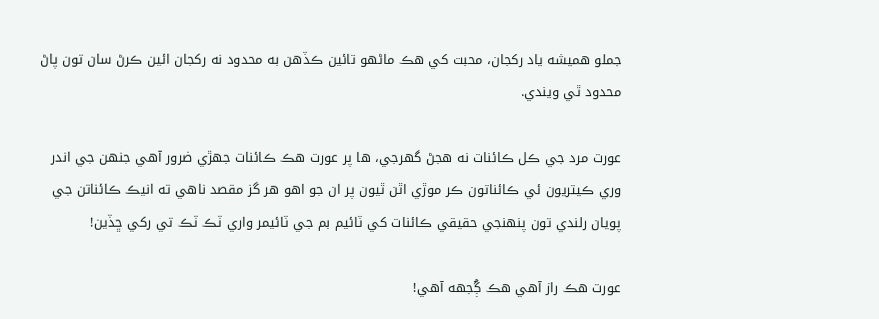جملو هميشه ياد رکجان، محبت کي هڪ ماڻهو تائين ڪڏهن به محدود نه رکجان ائين ڪرڻ سان تون پاڻ محدود ٿي ويندي.

عورت مرد جي ڪل ڪائنات نه هجڻ گهرجي، ها پر عورت هڪ ڪائنات جهڙي ضرور آهي جنهن جي اندر وري ڪيتريون ئي ڪائناتون ڪر موڙي اٿن ٿيون پر ان جو اهو هر گز مقصد ناهي ته انيڪ ڪائناتن جي پويان رلندي تون پنهنجي حقيقي ڪائنات کي ٽائيم بم جي ٽائيمر واري ٽڪ ٽڪ تي رکي ڇڏين!

عورت هڪ راز آهي هڪ ڳُجهه آهي!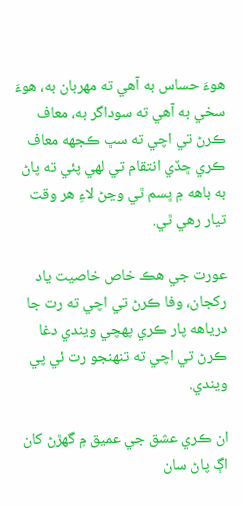هوءَ حساس به آهي ته مهربان به، هوءَ سخي به آهي ته سوداگر به، معاف ڪرڻ تي اچي ته سڀ ڪجهه معاف ڪري ڇڏي انتقام تي لهي پئي ته پاڻ به باهه ۾ ڀسم ٿي وڃڻ لاءِ هر وقت تيار رهي ٿي.

عورت جي هڪ خاص خاصيت ياد رکجان، وفا ڪرڻ تي اچي ته رت جا درياهه پار ڪري پهچي ويندي دغا ڪرڻ تي اچي ته تنهنجو رت ئي پي ويندي.

ان ڪري عشق جي عميق ۾ گهڙڻ کان اڳ پاڻ سان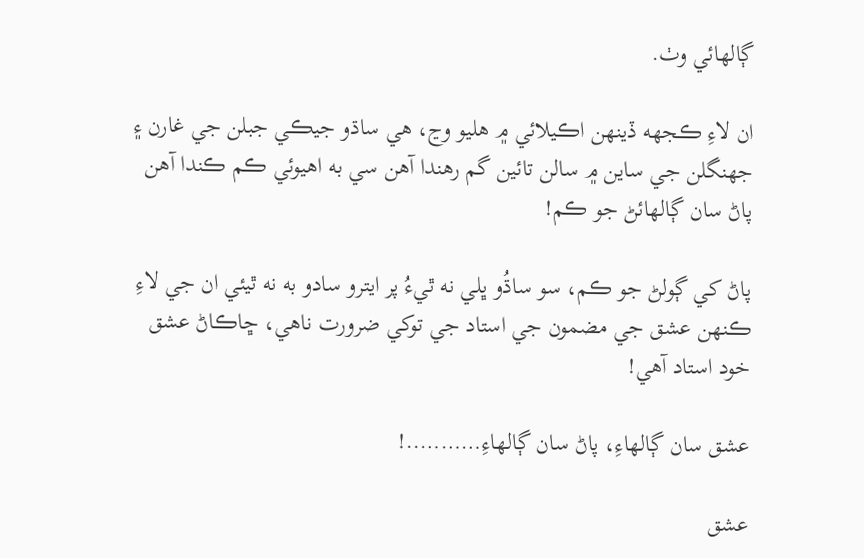ڳالهائي وٺ.

ان لاءِ ڪجهه ڏينهن اڪيلائي ۾ هليو وڃ، هي ساڌو جيڪي جبلن جي غارن ۽ جهنگلن جي ساين ۾ سالن تائين گم رهندا آهن سي به اهيوئي ڪم ڪندا آهن پاڻ سان ڳالهائڻ جو ڪم!

پاڻ کي ڳولڻ جو ڪم، سو ساڌُو ڀلي نه ٿيءُ پر ايترو سادو به نه ٿيئي ان جي لاءِ ڪنهن عشق جي مضمون جي استاد جي توکي ضرورت ناهي، ڇاڪاڻ عشق خود استاد آهي!

عشق سان ڳالهاءِ، پاڻ سان ڳالھاءِ………..!

عشق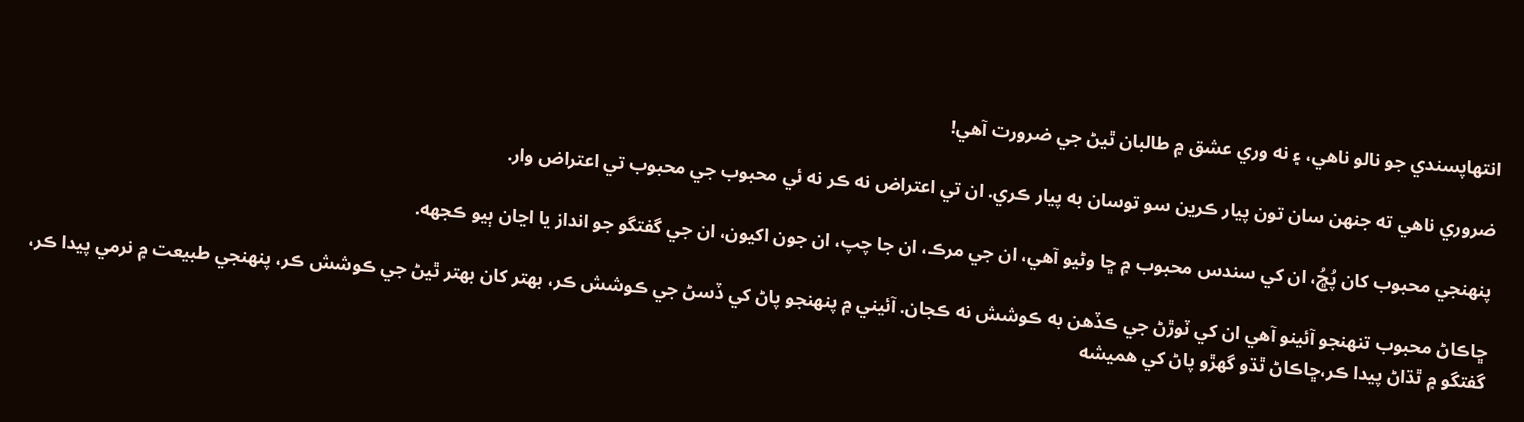انتهاپسندي جو نالو ناهي، ۽ نه وري عشق ۾ طالبان ٿيڻ جي ضرورت آهي!

ضروري ناهي ته جنهن سان تون پيار ڪرين سو توسان به پيار ڪري. ان تي اعتراض نه ڪر نه ئي محبوب جي محبوب تي اعتراض وار.

پنهنجي محبوب کان پُڇُ، ان کي سندس محبوب ۾ ڇا وڻيو آهي، ان جي مرڪ، ان جا چپ، ان جون اکيون، ان جي گفتگو جو انداز يا اڃان ٻيو ڪجهه.

ڇاڪاڻ محبوب تنهنجو آئينو آهي ان کي ٽوڙڻ جي ڪڏهن به ڪوشش نه ڪجان. آئيني ۾ پنهنجو پاڻ کي ڏسڻ جي ڪوشش ڪر، بهتر کان بهتر ٿيڻ جي ڪوشش ڪر، پنهنجي طبيعت ۾ نرمي پيدا ڪر، گفتگو ۾ ٿڌاڻ پيدا ڪر،ڇاڪاڻ ٿڌو گهڙو پاڻ کي هميشه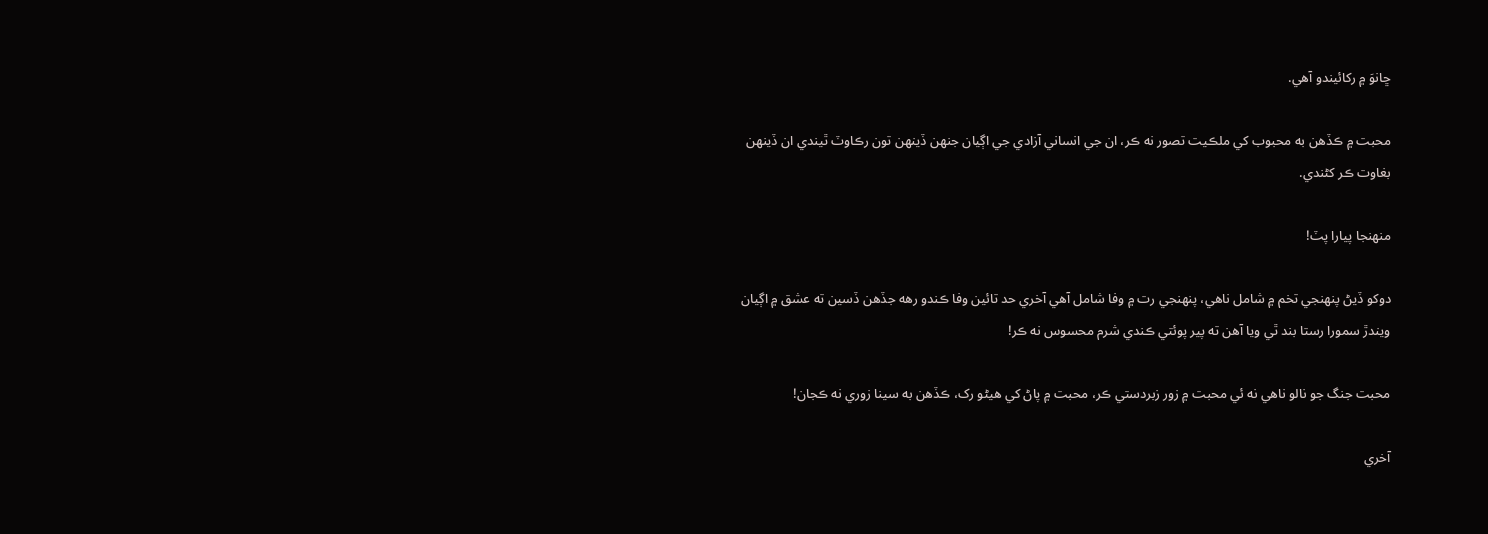ڇانوَ ۾ رکائيندو آهي.

محبت ۾ ڪڏهن به محبوب کي ملڪيت تصور نه ڪر، ان جي انساني آزادي جي اڳيان جنهن ڏينهن تون رڪاوٽ ٿيندي ان ڏينهن بغاوت ڪر کڻندي.

منهنجا پيارا پٽ!

دوکو ڏيڻ پنهنجي تخم ۾ شامل ناهي، پنهنجي رت ۾ وفا شامل آهي آخري حد تائين وفا ڪندو رهه جڏهن ڏسين ته عشق ۾ اڳيان ويندڙ سمورا رستا بند ٿي ويا آهن ته پير پوئتي ڪندي شرم محسوس نه ڪر!

محبت جنگ جو نالو ناهي نه ئي محبت ۾ زور زبردستي ڪر، محبت ۾ پاڻ کي هيڻو رک، ڪڏهن به سينا زوري نه ڪجان!

آخري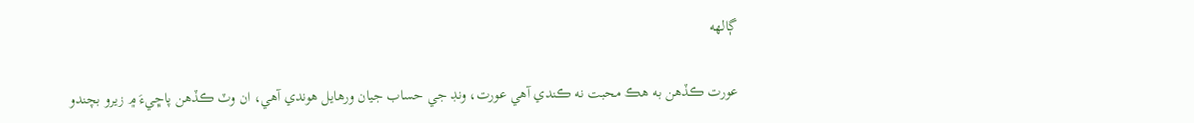ڳالهه

عورت ڪڏهن به هڪ محبت نه ڪندي آهي عورت، ونڊ جي حساب جيان ورهايل هوندي آهي، ان وٽ ڪڏهن پاڇيءَ ۾ زيرو بچندو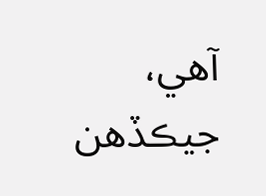آهي، جيڪڏهن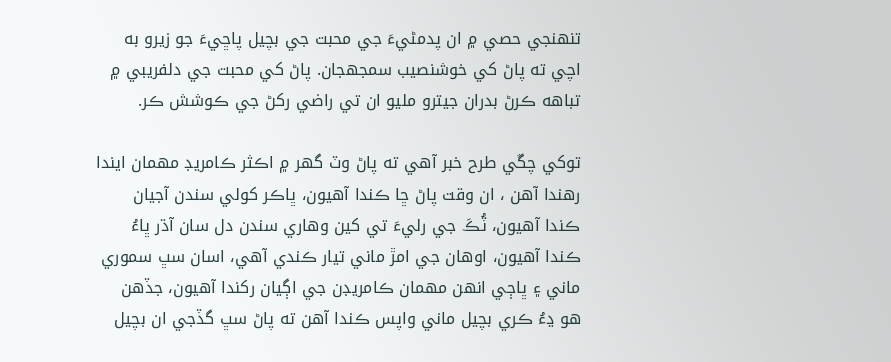تنهنجي حصي ۾ ان پدمڻيءَ جي محبت جي بچيل پاڇيءَ جو زيرو به اچي ته پاڻ کي خوشنصيب سمجهجان. پاڻ کي محبت جي دلفريبي ۾ تباهه ڪرڻ بدران جيترو مليو ان تي راضي رکڻ جي ڪوشش ڪر.

توکي چڱي طرح خبر آهي ته پاڻ وٽ گهر ۾ اڪثر ڪامريڊ مهمان ايندا رهندا آهن ، ان وقت پاڻ ڇا ڪندا آهيون، ڀاڪر کولي سندن آجيان ڪندا آهيون، ٽُڪَ جي رليءَ تي کين وهاري سندن دل سان آڌر ڀاءُ ڪندا آهيون، اوهان جي امڙ ماني تيار ڪندي آهي، اسان سڀ سموري ماني ۽ ڀاڄي انهن مهمان ڪامريڊن جي اڳيان رکندا آهيون، جڏهن هو ڍءُ ڪري بچيل ماني واپس ڪندا آهن ته پاڻ سڀ گڏجي ان بچيل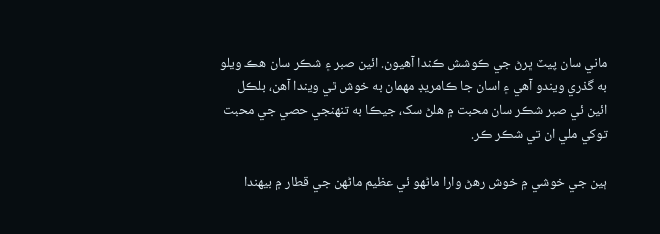ماني سان پيٽ ڀرڻ جي ڪوشش ڪندا آهيون. ائين صبر ۽ شڪر سان هڪ ويلو به گذري ويندو آهي ۽ اسان جا ڪامريڊ مهمان به خوش ٿي ويندا آهن، بلڪل ائين ئي صبر شڪر سان محبت ۾ هلڻ سک، جيڪا به تنهنجي حصي جي محبت توکي ملي ان تي شڪر ڪر.

ٻين جي خوشي ۾ خوش رهڻ وارا ماڻهو ئي عظيم ماڻهن جي قطار ۾ بيهندا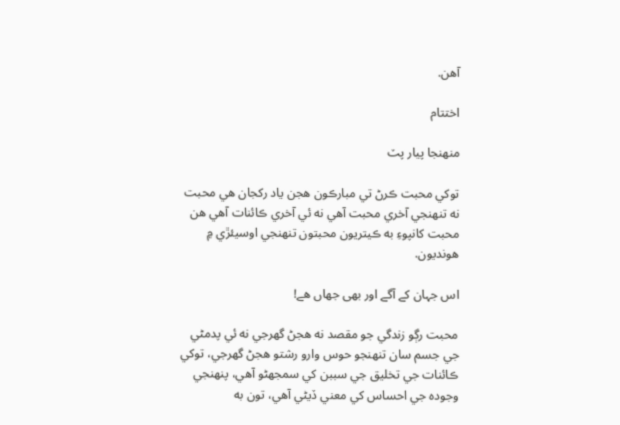آهن.

اختتام

منهنجا پيار پٽ

توکي محبت ڪرڻ تي مبارڪون هجن ياد رکجان هي محبت نه تنهنجي آخري محبت آهي نه ئي آخري ڪائنات آهي هن محبت کانپوءِ به ڪيتريون محبتون تنهنجي اوسيئڙي ۾ هونديون.

اس جہان کے آگے اور بھی جھاں ھے!

محبت رڳو زندگي جو مقصد نه هجڻ گهرجي نه ئي پدمڻي جي جسم سان تنهنجو حوس وارو رشتو هجڻ گهرجي، توکي ڪائنات جي تخليق جي سببن کي سمجهڻو آهي، پنهنجي وجوده جي احساس کي معني ڏيڻي آهي، تون به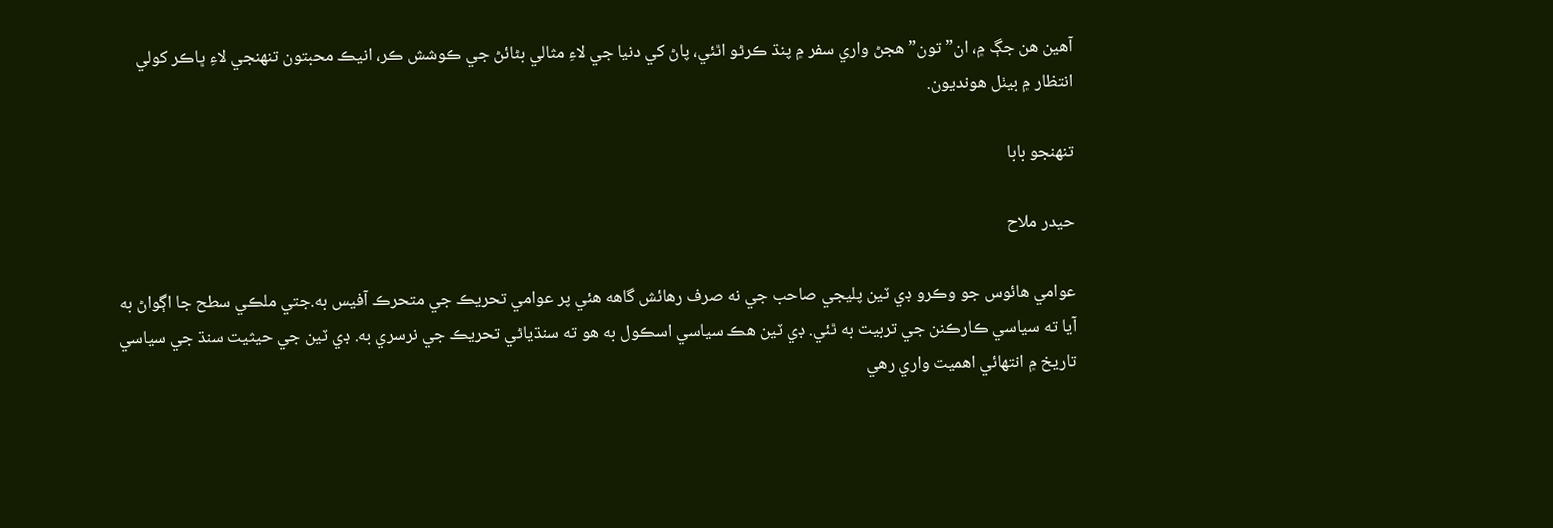آهين هن جڳ ۾، ان” تون” هجڻ واري سفر ۾ پنڌ ڪرڻو اٿئي، پاڻ کي دنيا جي لاءِ مثالي بڻائڻ جي ڪوشش ڪر، انيڪ محبتون تنهنجي لاءِ ڀاڪر کولي انتظار ۾ بيٺل هونديون.

تنهنجو بابا

حيدر ملاح

عوامي ھائوس جو وڪرو ڊي ٽين پليجي صاحب جي نه صرف رهائش گاهه هئي پر عوامي تحريڪ جي متحرڪ آفيس به.جتي ملڪي سطح جا اڳواڻ به آيا ته سياسي ڪارڪنن جي تربيت به ٿئي. ڊي ٽين هڪ سياسي اسڪول به هو ته سنڌياڻي تحريڪ جي نرسري به. ڊي ٽين جي حيثيت سنڌ جي سياسي تاريخ ۾ انتهائي اهميت واري رهي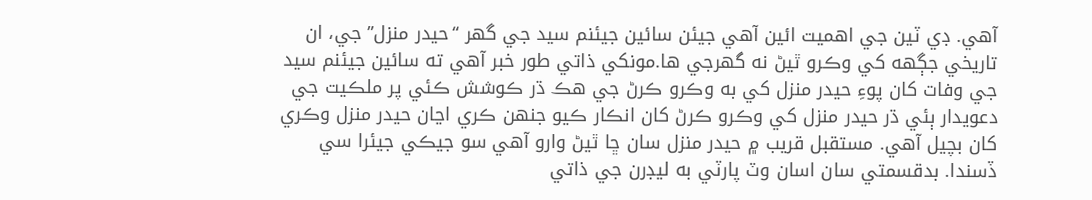آهي. ڊي ٽين جي اهميت ائين آهي جيئن سائين جيئنم سيد جي گهر “حيدر منزل” جي، ان تاريخي جڳهه کي وڪرو ٿيڻ نه گهرجي ها.مونکي ذاتي طور خبر آهي ته سائين جيئنم سيد جي وفات کان پوءِ حيدر منزل کي به وڪرو ڪرڻ جي هڪ ڌر ڪوشش ڪئي پر ملڪيت جي دعويدار ٻئي ڌر حيدر منزل کي وڪرو ڪرڻ کان انڪار ڪيو جنهن ڪري اڃان حيدر منزل وڪري کان بچيل آهي. مستقبل قريب ۾ حيدر منزل سان ڇا ٿيڻ وارو آهي سو جيڪي جيئرا سي ڏسندا. بدقسمتي سان اسان وٽ پارٽي به ليڊرن جي ذاتي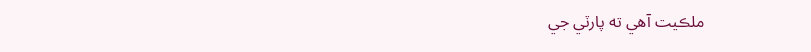ملڪيت آهي ته پارٽي جي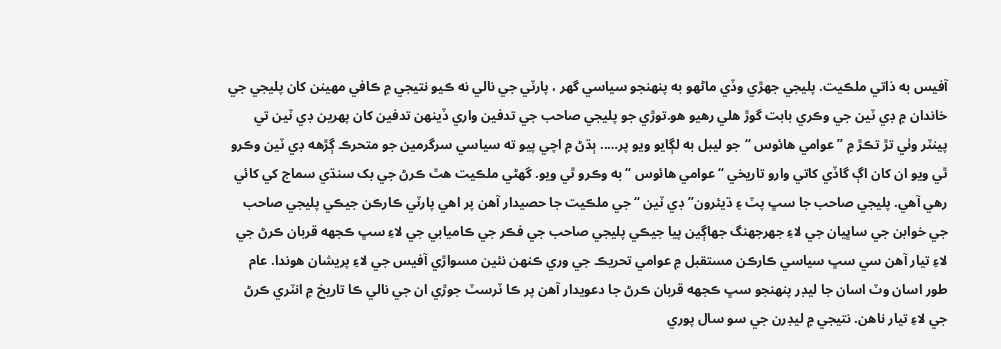آفيس به ذاتي ملڪيت. پليجي جهڙي وڏي ماڻهو به پنهنجو سياسي گهر ، پارٽي جي نالي نه ڪيو نتيجي ۾ ڪافي مهينن کان پليجي جي خاندان ۾ ڊي ٽين جي وڪري بابت گوڙ هلي رهيو هو.توڙي جو پليجي صاحب جي تدفين واري ڏينهن تدفين کان پهرين ڊي ٽين تي پينٽر وٺي تڙ تڪڙ ۾ ” عوامي هائوس “جو ليبل به لڳايو ويو پر….. ٻڌڻ ۾ اچي پيو ته سياسي سرگرمين جو متحرڪ ڳڙهه ڊي ٽين وڪرو ٿي ويو ان کان اڳ گاڏي کاتي وارو تاريخي “عوامي هائوس “به وڪرو ٿي ويو. گهڻي ملڪيت هٿ ڪرڻ جي بک سنڌي سماج کي کائي رهي آهي. پليجي صاحب جا سڀ پٽ ۽ ڌيئرون” ڊي ٽين “جي ملڪيت جا حصيدار آهن پر اهي پارٽي ڪارڪن جيڪي پليجي صاحب جي خوابن جي ساڀيان جي لاءِ جهرجهنگ جهاڳين پيا جيڪي پليجي صاحب جي فڪر جي ڪاميابي جي لاءِ سڀ ڪجهه قربان ڪرڻ جي لاءِ تيار آهن سي سڀ سياسي ڪارڪن مستقبل ۾ عوامي تحريڪ جي وري ڪنهن نئين مسواڙي آفيس جي لاءِ پريشان هوندا. عام طور اسان وٽ اسان جا ليڊر پنهنجو سڀ ڪجهه قربان ڪرڻ جا دعويدار آهن پر ڪا ٽرسٽ جوڙي ان جي نالي ڪا تاريخ ۾ انٽري ڪرڻ جي لاءِ تيار ناهن. نتيجي ۾ ليڊرن جي سو سال پوري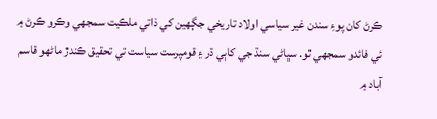ڪرڻ کان پوءِ سندن غير سياسي اولاد تاريخي جڳهين کي ذاتي ملڪيت سمجهي وڪرو ڪرڻ ۾ ئي فائدو سمجهي ٿو. سڀاڻي سنڌ جي کاٻي ڌر ۽ قومپرست سياست تي تحقيق ڪندڙ ماڻهو قاسم آباد ۾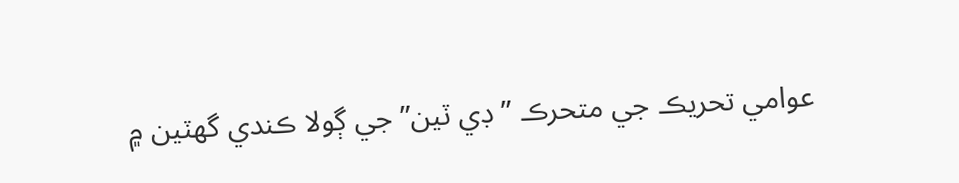عوامي تحريڪ جي متحرڪ ” ڊي ٽين” جي ڳولا ڪندي گهٽين ۾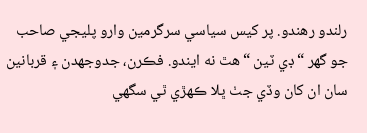رلندو رهندو. پر کيس سياسي سرگرمين وارو پليجي صاحب جو گهر “ڊي ٽين “هٿ نه ايندو. فڪرن، جدوجهدن ۽ قربانين سان ان کان وڏي جٺ ڀلا ڪهڙي ٿي سگهي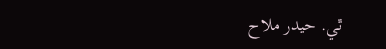ٿي. حيدر ملاح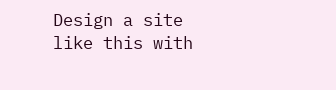Design a site like this with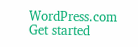WordPress.com
Get started